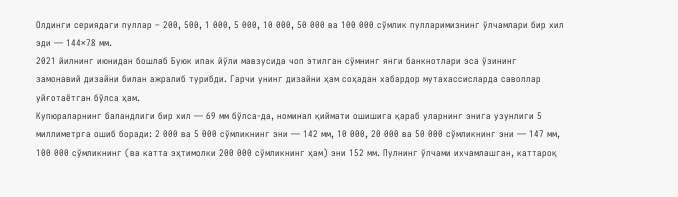Олдинги сериядаги пуллар – 200, 500, 1 000, 5 000, 10 000, 50 000 ва 100 000 сўмлик пулларимизнинг ўлчамлари бир хил эди — 144×78 мм.
2021 йилнинг июнидан бошлаб Буюк ипак йўли мавзусида чоп этилган сўмнинг янги банкнотлари эса ўзининг замонавий дизайни билан ажралиб турибди. Гарчи унинг дизайни ҳам соҳадан хабардор мутахассисларда саволлар уйғотаётган бўлса ҳам.
Купюраларнинг баландлиги бир хил — 69 мм бўлса-да, номинал қиймати ошишига қараб уларнинг энига узунлиги 5 миллиметрга ошиб боради: 2 000 ва 5 000 сўмликнинг эни — 142 мм, 10 000, 20 000 ва 50 000 сўмликнинг эни — 147 мм, 100 000 сўмликнинг (ва катта эҳтимолки 200 000 сўмликнинг ҳам) эни 152 мм. Пулнинг ўлчами ихчамлашган, каттароқ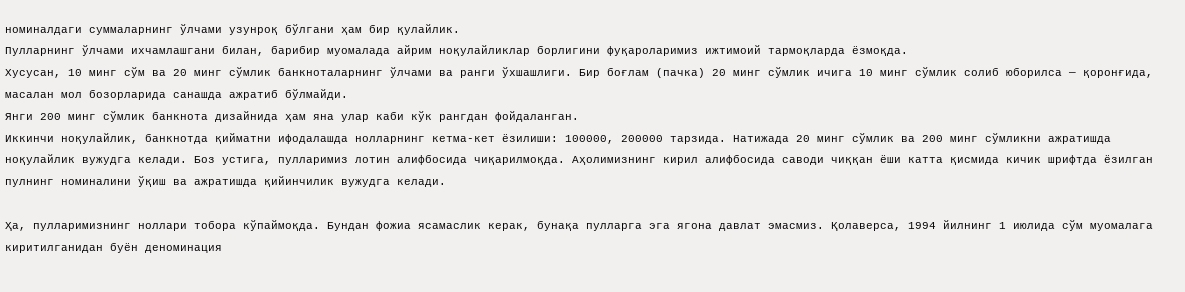номиналдаги суммаларнинг ўлчами узунроқ бўлгани ҳам бир қулайлик.
Пулларнинг ўлчами ихчамлашгани билан, барибир муомалада айрим ноқулайликлар борлигини фуқароларимиз ижтимоий тармоқларда ёзмоқда.
Хусусан, 10 минг сўм ва 20 минг сўмлик банкноталарнинг ўлчами ва ранги ўхшашлиги. Бир боғлам (пачка) 20 минг сўмлик ичига 10 минг сўмлик солиб юборилса — қоронғида, масалан мол бозорларида санашда ажратиб бўлмайди.
Янги 200 минг сўмлик банкнота дизайнида ҳам яна улар каби кўк рангдан фойдаланган.
Иккинчи ноқулайлик, банкнотда қийматни ифодалашда нолларнинг кетма-кет ёзилиши: 100000, 200000 тарзида. Натижада 20 минг сўмлик ва 200 минг сўмликни ажратишда ноқулайлик вужудга келади. Боз устига, пулларимиз лотин алифбосида чиқарилмоқда. Аҳолимизнинг кирил алифбосида саводи чиққан ёши катта қисмида кичик шрифтда ёзилган пулнинг номиналини ўқиш ва ажратишда қийинчилик вужудга келади.

Ҳа, пулларимизнинг ноллари тобора кўпаймоқда. Бундан фожиа ясамаслик керак, бунақа пулларга эга ягона давлат эмасмиз. Қолаверса, 1994 йилнинг 1 июлида сўм муомалага киритилганидан буён деноминация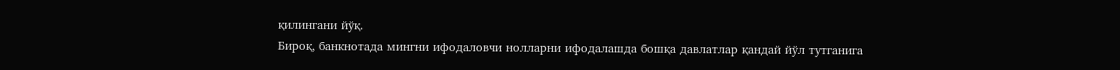қилингани йўқ.
Бироқ, банкнотада мингни ифодаловчи нолларни ифодалашда бошқа давлатлар қандай йўл тутганига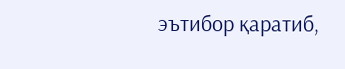эътибор қаратиб,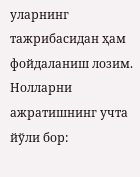уларнинг тажрибасидан ҳам фойдаланиш лозим.
Нолларни ажратишнинг учта йўли бор: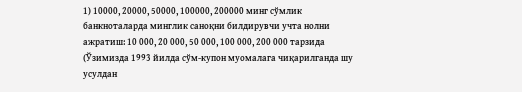1) 10000, 20000, 50000, 100000, 200000 минг сўмлик банкноталарда минглик саноқни билдирувчи учта нолни ажратиш: 10 000, 20 000, 50 000, 100 000, 200 000 тарзида (Ўзимизда 1993 йилда сўм-купон муомалага чиқарилганда шу усулдан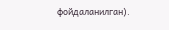фойдаланилган).